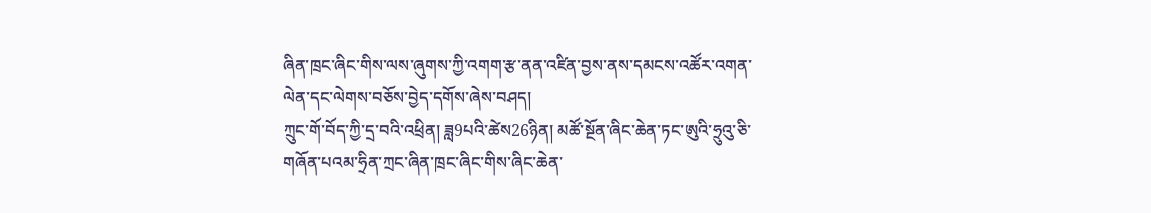ཞིན་ཁྲང་ཞིང་གིས་ལས་ཞུགས་ཀྱི་འགག་རྩ་ནན་འཛིན་བྱས་ནས་དམངས་འཚོར་འགན་ལེན་དང་ལེགས་བཅོས་བྱེད་དགོས་ཞེས་བཤད།
ཀྲུང་གོ་བོད་ཀྱི་དྲ་བའི་འཕྲིན། ཟླ9པའི་ཚེས26ཉིན། མཚོ་སྔོན་ཞིང་ཆེན་ཏང་ཨུའི་ཧྲུའུ་ཅི་གཞོན་པའམ་ཧྲིན་ཀྲང་ཞིན་ཁྲང་ཞིང་གིས་ཞིང་ཆེན་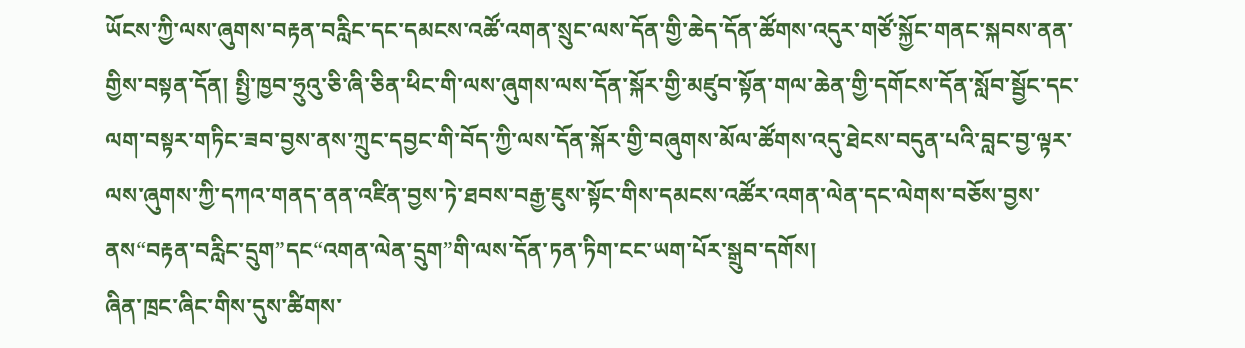ཡོངས་ཀྱི་ལས་ཞུགས་བརྟན་བརླིང་དང་དམངས་འཚོ་འགན་སྲུང་ལས་དོན་གྱི་ཆེད་དོན་ཚོགས་འདུར་གཙོ་སྐྱོང་གནང་སྐབས་ནན་གྱིས་བསྟན་དོན། སྤྱི་ཁྱབ་ཧྲུའུ་ཅི་ཞི་ཅིན་ཕིང་གི་ལས་ཞུགས་ལས་དོན་སྐོར་གྱི་མཛུབ་སྟོན་གལ་ཆེན་གྱི་དགོངས་དོན་སློབ་སྦྱོང་དང་ལག་བསྟར་གཏིང་ཟབ་བྱས་ནས་ཀྲུང་དབྱང་གི་བོད་ཀྱི་ལས་དོན་སྐོར་གྱི་བཞུགས་མོལ་ཚོགས་འདུ་ཐེངས་བདུན་པའི་བླང་བྱ་ལྟར་ལས་ཞུགས་ཀྱི་དཀའ་གནད་ནན་འཛིན་བྱས་ཏེ་ཐབས་བརྒྱ་ཇུས་སྟོང་གིས་དམངས་འཚོར་འགན་ལེན་དང་ལེགས་བཅོས་བྱས་ནས“བརྟན་བརླིང་དྲུག”དང“འགན་ལེན་དྲུག”གི་ལས་དོན་ཏན་ཏིག་ངང་ཡག་པོར་སྒྲུབ་དགོས།
ཞིན་ཁྲང་ཞིང་གིས་དུས་ཚིགས་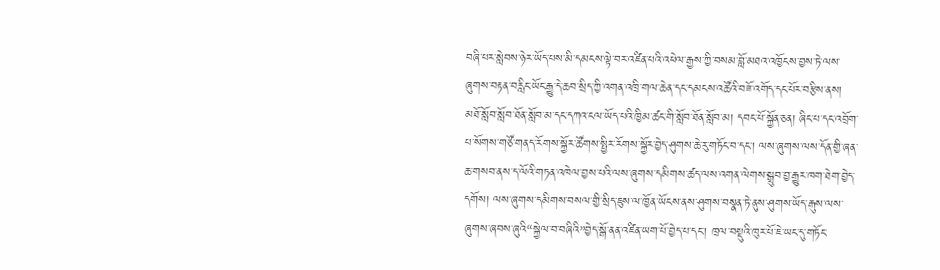བཞི་པར་སླེབས་ཉེར་ཡོད་པས་མི་དམངས་ལྟེ་བར་འཛིན་པའི་འཕེལ་རྒྱས་ཀྱི་བསམ་བློ་མཐའ་འཁྱོངས་བྱས་ཏེ་ལས་ཞུགས་བརྟན་བརླིང་ཡོང་རྒྱུ་དེ་ཆབ་སྲིད་ཀྱི་འགན་འཁྲི་གལ་ཆེན་དང་དམངས་འཚོའི་བཟོ་འགོད་དང་པོར་བརྩིས་ནས། མཐོ་སློབ་སློབ་ཐོན་སློབ་མ་དང་དཀའ་ངལ་ཡོད་པའི་ཁྱིམ་ཚང་གི་སློབ་ཐོན་སློབ་མ། དབང་པོ་སྐྱོན་ཅན། ཞིང་པ་དང་འབྲོག་པ་སོགས་གཙོ་གནད་རོགས་སྐྱོར་ཚོགས་སྤྱིར་རོགས་སྐྱོར་བྱེད་ཤུགས་ཆེ་རུ་གཏོང་བ་དང་། ལས་ཞུགས་ལས་དོན་གྱི་ཞན་ཆ་གསབ་ནས་ད་ལོའི་གཏན་འཁེལ་བྱས་པའི་ལས་ཞུགས་དམིགས་ཚད་ལས་འགན་ལེགས་སྒྲུབ་བྱ་རྒྱུར་ཁག་ཐེག་བྱེད་དགོས། ལས་ཞུགས་དམིགས་བསལ་གྱི་སྲིད་ཇུས་ལ་ཁྱོན་ཡོངས་ནས་ཤུགས་བསྣན་ཏེ་ནུས་ཤུགས་ཡོད་རྒུས་ལས་ཞུགས་ཞབས་ཞུའི“སྐྱེལ་བ་བཞིའི”བྱེད་སྒོ་ནན་འཛིན་ཡག་པོ་བྱེད་པ་དང་། ཁྲལ་བསྡུའི་ཁུར་པོ་ཇེ་ཡང་དུ་གཏོང་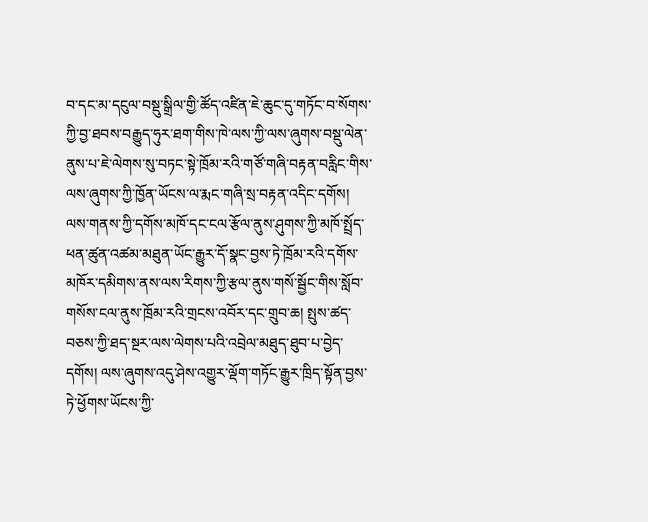བ་དང་མ་དངུལ་བསྡུ་སྒྲིལ་གྱི་ཚོད་འཛིན་ཇེ་ཆུང་དུ་གཏོང་བ་སོགས་ཀྱི་བྱ་ཐབས་བརྒྱུད་ཧུར་ཐག་གིས་ཁེ་ལས་ཀྱི་ལས་ཞུགས་བསྡུ་ལེན་ནུས་པ་ཇེ་ལེགས་སུ་བཏང་སྟེ་ཁྲོམ་རའི་གཙོ་གཞི་བརྟན་བརླིང་གིས་ལས་ཞུགས་ཀྱི་ཁྱོན་ཡོངས་ལ་རྨང་གཞི་སྲ་བརྟན་འདིང་དགོས། ལས་གནས་ཀྱི་དགོས་མཁོ་དང་ངལ་རྩོལ་ནུས་ཤུགས་ཀྱི་མཁོ་སྤྲོད་ཕན་ཚུན་འཚམ་མཐུན་ཡོང་རྒྱུར་དོ་སྣང་བྱས་ཏེ་ཁྲོམ་རའི་དགོས་མཁོར་དམིགས་ནས་ལས་རིགས་ཀྱི་རྩལ་ནུས་གསོ་སྦྱོང་གིས་སློབ་གསོས་ངལ་ནུས་ཁྲོམ་རའི་གྲངས་འབོར་དང་གྲུབ་ཆ། སྤུས་ཚད་བཅས་ཀྱི་ཐད་སྔར་ལས་ལེགས་པའི་འབྲེལ་མཐུད་ཐུབ་པ་བྱེད་དགོས། ལས་ཞུགས་འདུ་ཤེས་འགྱུར་ལྡོག་གཏོང་རྒྱུར་ཁྲིད་སྟོན་བྱས་ཏེ་ཕྱོགས་ཡོངས་ཀྱི་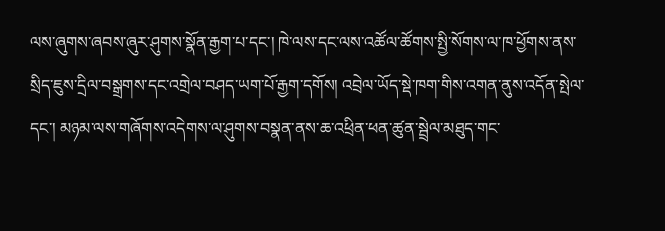ལས་ཞུགས་ཞབས་ཞུར་ཤུགས་སྣོན་རྒྱག་པ་དང་། ཁེ་ལས་དང་ལས་འཚོལ་ཚོགས་སྤྱི་སོགས་ལ་ཁ་ཕྱོགས་ནས་སྲིད་ཇུས་དྲིལ་བསྒྲགས་དང་འགྲེལ་བཤད་ཡག་པོ་རྒྱག་དགོས། འབྲེལ་ཡོད་སྡེ་ཁག་གིས་འགན་ནུས་འདོན་སྤེལ་དང་། མཉམ་ལས་གཞོགས་འདེགས་ལ་ཤུགས་བསྣན་ནས་ཆ་འཕྲིན་ཕན་ཚུན་སྦྲེལ་མཐུད་གང་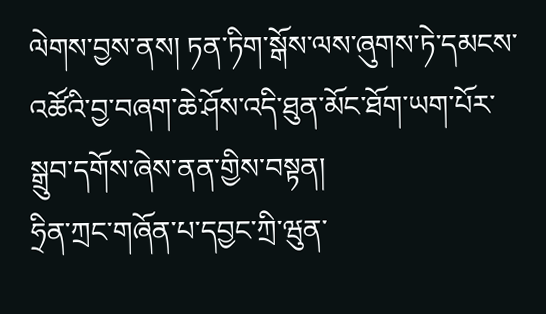ལེགས་བྱས་ནས། ཏན་ཏིག་སྒོས་ལས་ཞུགས་ཏེ་དམངས་འཚོའི་བྱ་བཞག་ཆེ་ཤོས་འདི་ཐུན་མོང་ཐོག་ཡག་པོར་སྒྲུབ་དགོས་ཞེས་ནན་གྱིས་བསྟན།
ཧྲིན་ཀྲང་གཞོན་པ་དབྱང་ཀྲི་ཝུན་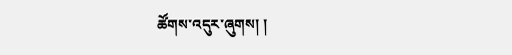ཚོགས་འདུར་ཞུགས། །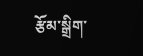རྩོམ་སྒྲིག་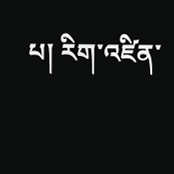པ། རིག་འཛིན་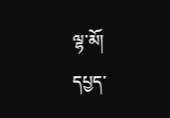ལྷ་མོ།
དཔྱད་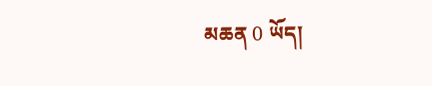མཆན 0 ཡོད།